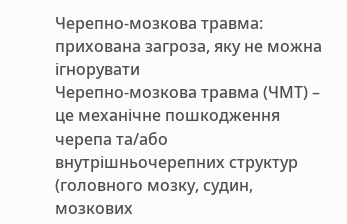Черепно-мозкова травма: прихована загроза, яку не можна ігнорувати
Черепно-мозкова травма (ЧМТ) – це механічне пошкодження черепа та/або внутрішньочерепних структур (головного мозку, судин, мозкових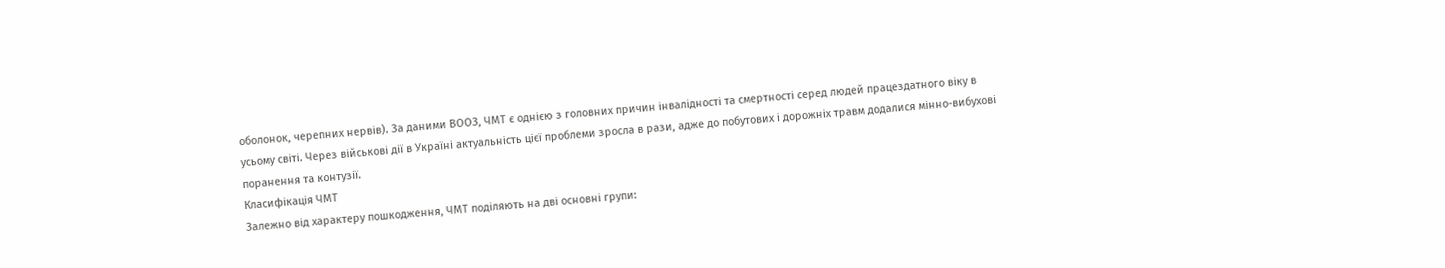оболонок, черепних нервів). За даними ВООЗ, ЧМТ є однією з головних причин інвалідності та смертності серед людей працездатного віку в усьому світі. Через військові дії в Україні актуальність цієї проблеми зросла в рази, адже до побутових і дорожніх травм додалися мінно-вибухові поранення та контузії.
Класифікація ЧМТ
Залежно від характеру пошкодження, ЧМТ поділяють на дві основні групи: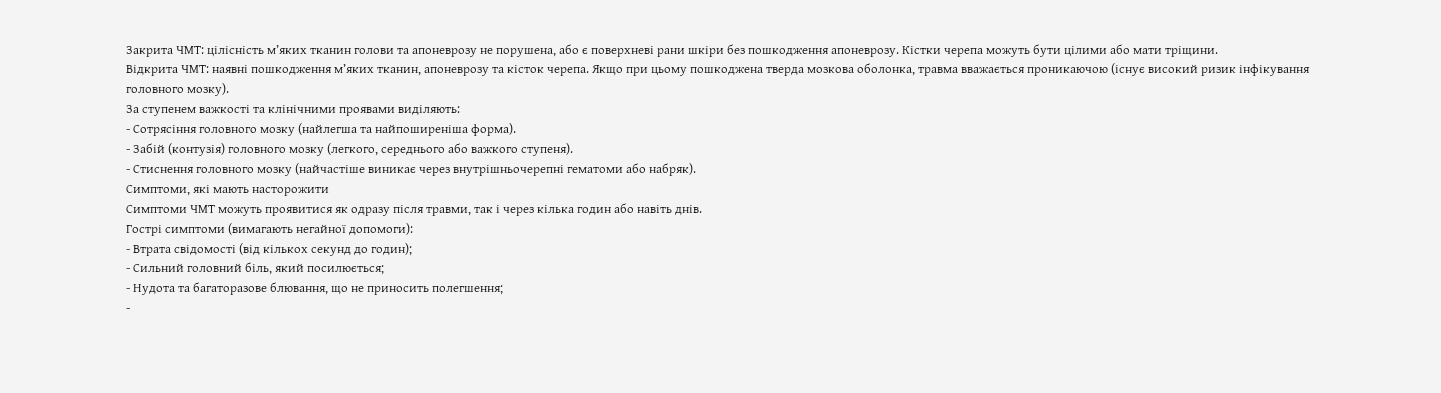Закрита ЧМТ: цілісність м’яких тканин голови та апоневрозу не порушена, або є поверхневі рани шкіри без пошкодження апоневрозу. Кістки черепа можуть бути цілими або мати тріщини.
Відкрита ЧМТ: наявні пошкодження м’яких тканин, апоневрозу та кісток черепа. Якщо при цьому пошкоджена тверда мозкова оболонка, травма вважається проникаючою (існує високий ризик інфікування головного мозку).
За ступенем важкості та клінічними проявами виділяють:
- Сотрясіння головного мозку (найлегша та найпоширеніша форма).
- Забій (контузія) головного мозку (легкого, середнього або важкого ступеня).
- Стиснення головного мозку (найчастіше виникає через внутрішньочерепні гематоми або набряк).
Симптоми, які мають насторожити
Симптоми ЧМТ можуть проявитися як одразу після травми, так і через кілька годин або навіть днів.
Гострі симптоми (вимагають негайної допомоги):
- Втрата свідомості (від кількох секунд до годин);
- Сильний головний біль, який посилюється;
- Нудота та багаторазове блювання, що не приносить полегшення;
-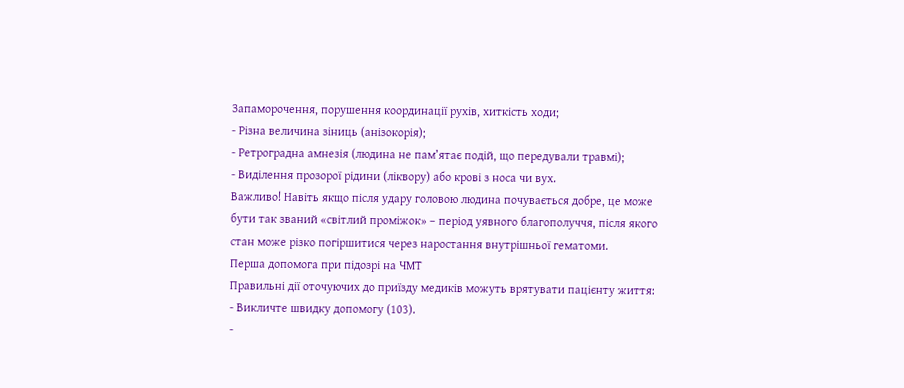Запаморочення, порушення координації рухів, хиткість ходи;
- Різна величина зіниць (анізокорія);
- Ретроградна амнезія (людина не пам’ятає подій, що передували травмі);
- Виділення прозорої рідини (ліквору) або крові з носа чи вух.
Важливо! Навіть якщо після удару головою людина почувається добре, це може бути так званий «світлий проміжок» – період уявного благополуччя, після якого стан може різко погіршитися через наростання внутрішньої гематоми.
Перша допомога при підозрі на ЧМТ
Правильні дії оточуючих до приїзду медиків можуть врятувати пацієнту життя:
- Викличте швидку допомогу (103).
-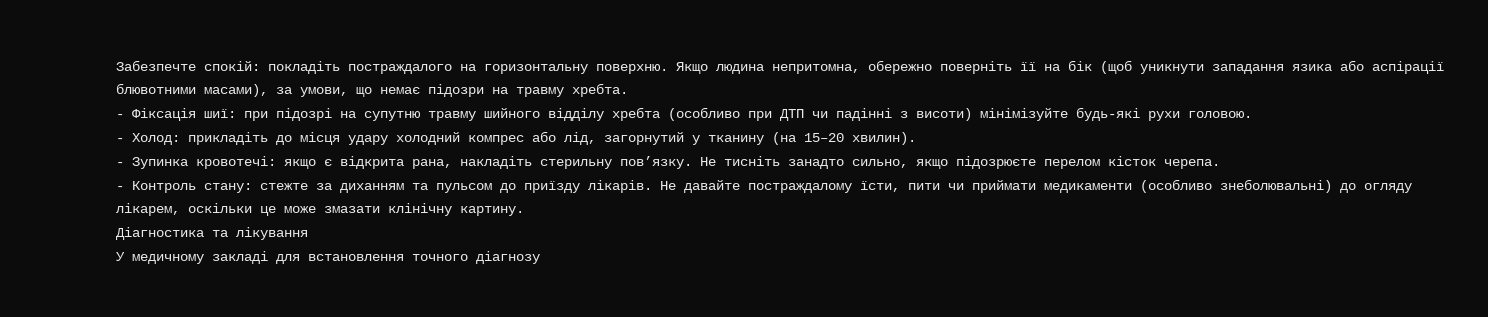Забезпечте спокій: покладіть постраждалого на горизонтальну поверхню. Якщо людина непритомна, обережно поверніть її на бік (щоб уникнути западання язика або аспірації блювотними масами), за умови, що немає підозри на травму хребта.
- Фіксація шиї: при підозрі на супутню травму шийного відділу хребта (особливо при ДТП чи падінні з висоти) мінімізуйте будь-які рухи головою.
- Холод: прикладіть до місця удару холодний компрес або лід, загорнутий у тканину (на 15–20 хвилин).
- Зупинка кровотечі: якщо є відкрита рана, накладіть стерильну пов’язку. Не тисніть занадто сильно, якщо підозрюєте перелом кісток черепа.
- Контроль стану: стежте за диханням та пульсом до приїзду лікарів. Не давайте постраждалому їсти, пити чи приймати медикаменти (особливо знеболювальні) до огляду лікарем, оскільки це може змазати клінічну картину.
Діагностика та лікування
У медичному закладі для встановлення точного діагнозу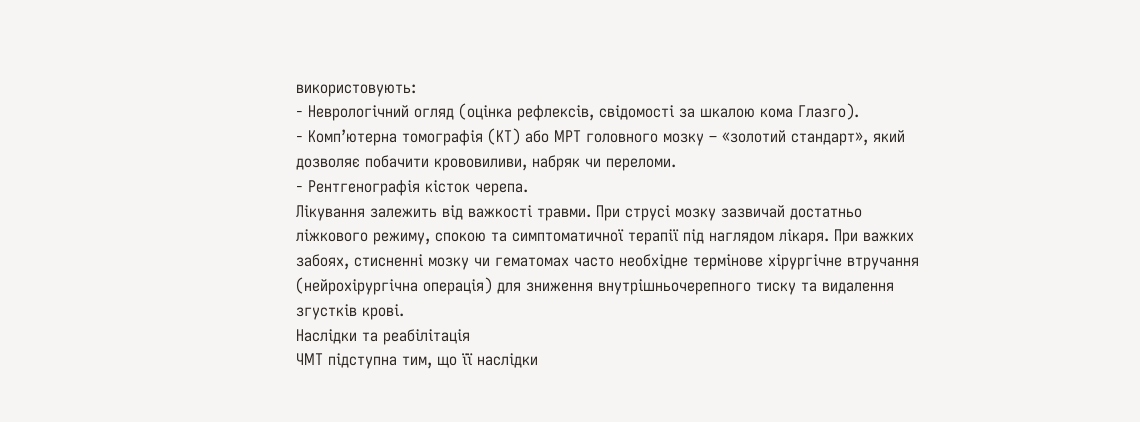використовують:
- Неврологічний огляд (оцінка рефлексів, свідомості за шкалою кома Глазго).
- Комп’ютерна томографія (КТ) або МРТ головного мозку – «золотий стандарт», який дозволяє побачити крововиливи, набряк чи переломи.
- Рентгенографія кісток черепа.
Лікування залежить від важкості травми. При струсі мозку зазвичай достатньо ліжкового режиму, спокою та симптоматичної терапії під наглядом лікаря. При важких забоях, стисненні мозку чи гематомах часто необхідне термінове хірургічне втручання (нейрохірургічна операція) для зниження внутрішньочерепного тиску та видалення згустків крові.
Наслідки та реабілітація
ЧМТ підступна тим, що її наслідки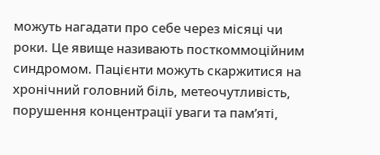можуть нагадати про себе через місяці чи роки. Це явище називають посткоммоційним синдромом. Пацієнти можуть скаржитися на хронічний головний біль, метеочутливість, порушення концентрації уваги та пам’яті,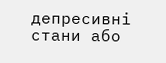депресивні стани або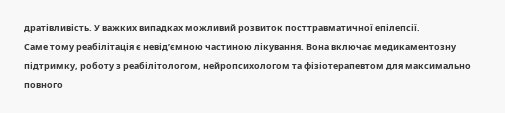дратівливість. У важких випадках можливий розвиток посттравматичної епілепсії.
Саме тому реабілітація є невід’ємною частиною лікування. Вона включає медикаментозну підтримку, роботу з реабілітологом, нейропсихологом та фізіотерапевтом для максимально повного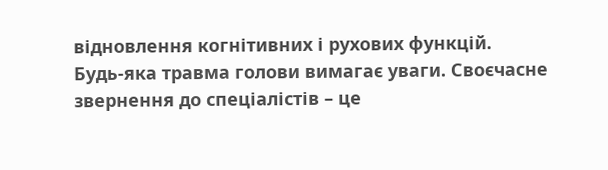відновлення когнітивних і рухових функцій.
Будь-яка травма голови вимагає уваги. Своєчасне звернення до спеціалістів – це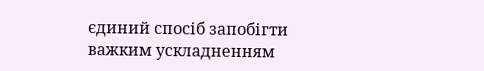єдиний спосіб запобігти важким ускладненням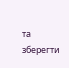та зберегти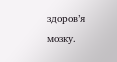здоров’я мозку.